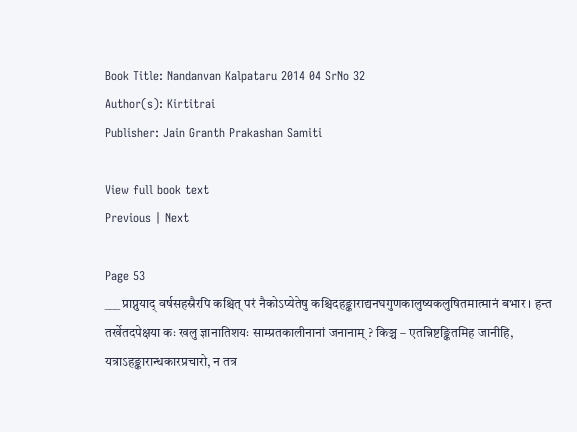Book Title: Nandanvan Kalpataru 2014 04 SrNo 32
Author(s): Kirtitrai
Publisher: Jain Granth Prakashan Samiti

View full book text
Previous | Next

Page 53
___ प्राप्नुयाद् वर्षसहस्रैरपि कश्चित् परं नैकोऽप्येतेषु कश्चिदहङ्काराद्यनघगुणकालुष्यकलुषितमात्मानं बभार । हन्त तर्खेतदपेक्षया कः खलु ज्ञानातिशयः साम्प्रतकालीनानां जनानाम् ? किञ्च – एतन्निष्टङ्कितमिह जानीहि, यत्राऽहङ्कारान्धकारप्रचारो, न तत्र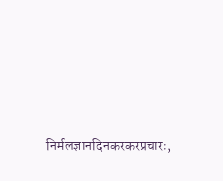निर्मलज्ञानदिनकरकरप्रचारः,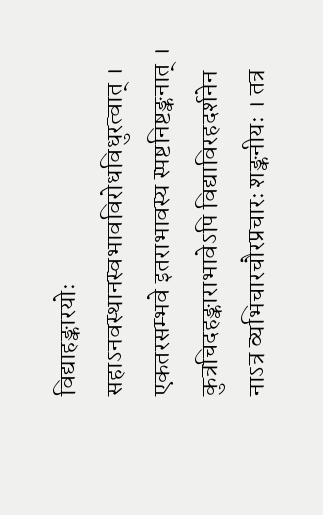विद्याहङ्कारयोः सहाऽनवस्थानस्वभावविरोधविधुरत्वात् । एकतरसम्भवे इतराभावस्य स्पष्टनिष्टङ्कनात् । कुत्रचिदहङ्काराभावेऽपि विद्याविरहदर्शनेन नाऽत्र व्यभिचारचौरप्रचारः शङ्कनीयः । तत्र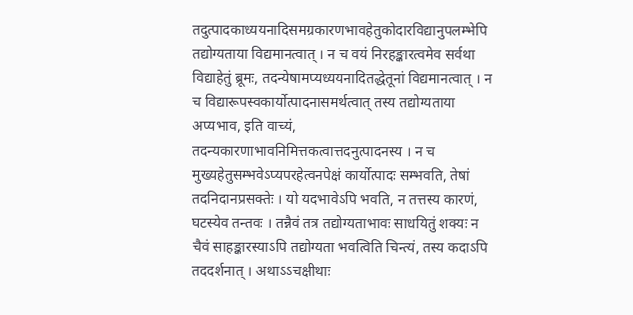तदुत्पादकाध्ययनादिसमग्रकारणभावहेतुकोदारविद्यानुपलम्भेपि तद्योग्यताया विद्यमानत्वात् । न च वयं निरहङ्कारत्वमेव सर्वथा विद्याहेतुं ब्रूमः, तदन्येषामप्यध्ययनादितद्धेतूनां विद्यमानत्वात् । न च विद्यारूपस्वकार्योत्पादनासमर्थत्वात् तस्य तद्योग्यताया अप्यभाव, इति वाच्यं, तदन्यकारणाभावनिमित्तकत्वात्तदनुत्पादनस्य । न च मुख्यहेतुसम्भवेऽप्यपरहेत्वनपेक्षं कार्योत्पादः सम्भवति, तेषां तदनिदानप्रसक्तेः । यो यदभावेऽपि भवति, न तत्तस्य कारणं, घटस्येव तन्तवः । तन्नैवं तत्र तद्योग्यताभावः साधयितुं शक्यः न चैवं साहङ्कारस्याऽपि तद्योग्यता भवत्विति चिन्त्यं, तस्य कदाऽपि तददर्शनात् । अथाऽऽचक्षीथाः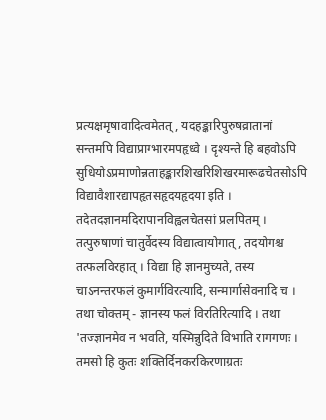प्रत्यक्षमृषावादित्वमेतत्, यदहङ्कारिपुरुषव्रातानां सन्तमपि विद्याप्राग्भारमपहृध्वे । दृश्यन्ते हि बहवोऽपि सुधियोऽप्रमाणोन्नताहङ्कारशिखरिशिखरमारूढचेतसोऽपि विद्यावैशारद्यापहृतसहृदयहृदया इति । तदेतदज्ञानमदिरापानविह्वलचेतसां प्रलपितम् । तत्पुरुषाणां चातुर्वेदस्य विद्यात्वायोगात्, तदयोगश्च तत्फलविरहात् । विद्या हि ज्ञानमुच्यते, तस्य चाऽनन्तरफलं कुमार्गविरत्यादि, सन्मार्गासेवनादि च । तथा चोक्तम् - ज्ञानस्य फलं विरतिरित्यादि । तथा 'तज्ज्ञानमेव न भवति, यस्मिन्नुदिते विभाति रागगणः । तमसो हि कुतः शक्तिर्दिनकरकिरणाग्रतः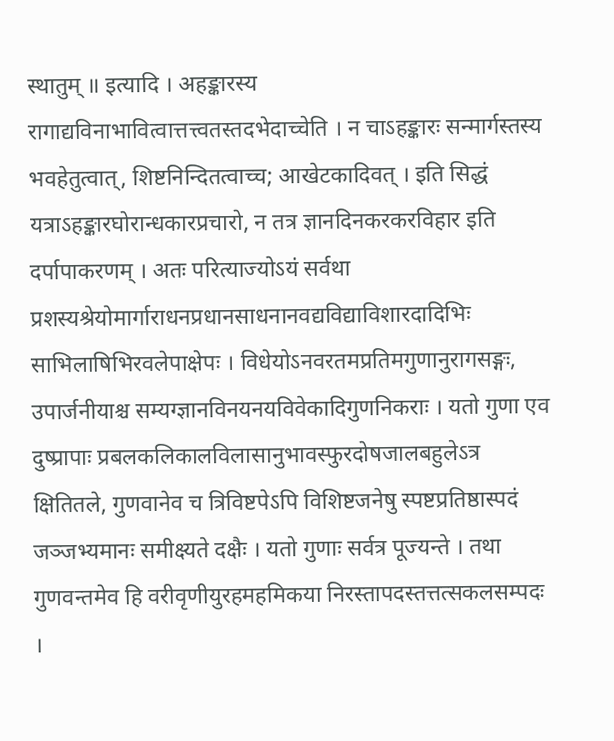स्थातुम् ॥ इत्यादि । अहङ्कारस्य रागाद्यविनाभावित्वात्तत्त्वतस्तदभेदाच्चेति । न चाऽहङ्कारः सन्मार्गस्तस्य भवहेतुत्वात्, शिष्टनिन्दितत्वाच्च; आखेटकादिवत् । इति सिद्धं यत्राऽहङ्कारघोरान्धकारप्रचारो, न तत्र ज्ञानदिनकरकरविहार इति दर्पापाकरणम् । अतः परित्याज्योऽयं सर्वथा प्रशस्यश्रेयोमार्गाराधनप्रधानसाधनानवद्यविद्याविशारदादिभिः साभिलाषिभिरवलेपाक्षेपः । विधेयोऽनवरतमप्रतिमगुणानुरागसङ्गः, उपार्जनीयाश्च सम्यग्ज्ञानविनयनयविवेकादिगुणनिकराः । यतो गुणा एव दुष्प्रापाः प्रबलकलिकालविलासानुभावस्फुरदोषजालबहुलेऽत्र क्षितितले, गुणवानेव च त्रिविष्टपेऽपि विशिष्टजनेषु स्पष्टप्रतिष्ठास्पदं जञ्जभ्यमानः समीक्ष्यते दक्षैः । यतो गुणाः सर्वत्र पूज्यन्ते । तथा गुणवन्तमेव हि वरीवृणीयुरहमहमिकया निरस्तापदस्तत्तत्सकलसम्पदः ।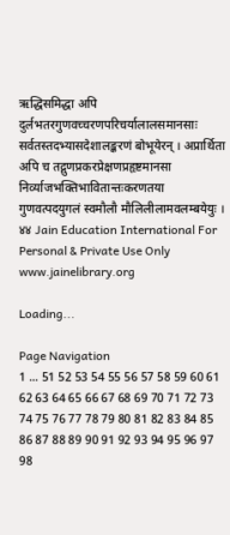ऋद्धिसमिद्धा अपि दुर्लभतरगुणवच्चरणपरिचर्यालालसमानसाः सर्वतस्तदभ्यासदेशालङ्करणं बोभूयेरन् । अप्रार्थिता अपि च तद्गुणप्रकरप्रेक्षणप्रहृष्टमानसा निर्व्याजभक्तिभावितान्तःकरणतया गुणवत्पदयुगलं स्वमौलौ मौलिलीलामवलम्बयेयुः । ४४ Jain Education International For Personal & Private Use Only www.jainelibrary.org

Loading...

Page Navigation
1 ... 51 52 53 54 55 56 57 58 59 60 61 62 63 64 65 66 67 68 69 70 71 72 73 74 75 76 77 78 79 80 81 82 83 84 85 86 87 88 89 90 91 92 93 94 95 96 97 98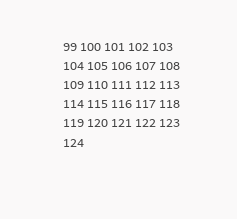99 100 101 102 103 104 105 106 107 108 109 110 111 112 113 114 115 116 117 118 119 120 121 122 123 124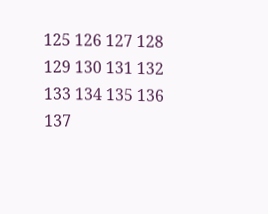125 126 127 128 129 130 131 132 133 134 135 136 137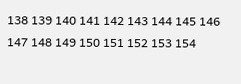138 139 140 141 142 143 144 145 146 147 148 149 150 151 152 153 154